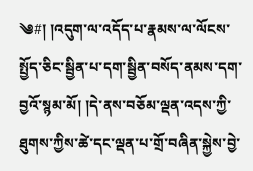༄#། །འདུག་ལ་འདོད་པ་རྣམས་ལ་ལོངས་སྤྱོད་ཅིང་སྦྱིན་པ་དག་སྦྱིན་བསོད་ནམས་དག་བྱའོ་སྙམ་མོ། །དེ་ནས་བཅོམ་ལྡན་འདས་ཀྱི་ཐུགས་ཀྱིས་ཚེ་དང་ལྡན་པ་གྲོ་བཞིན་སྐྱེས་བྱེ་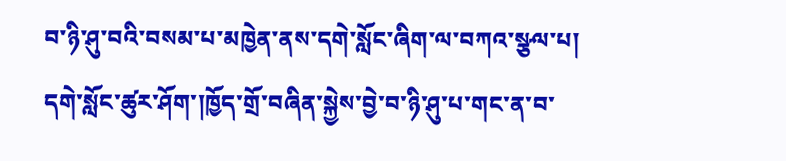བ་ཉི་ཤུ་བའི་བསམ་པ་མཁྱེན་ནས་དགེ་སློང་ཞིག་ལ་བཀའ་སྩལ་པ། དགེ་སློང་ཚུར་ཤོག་།ཁྱོད་གྲོ་བཞིན་སྐྱེས་བྱེ་བ་ཉི་ཤུ་པ་གང་ན་བ་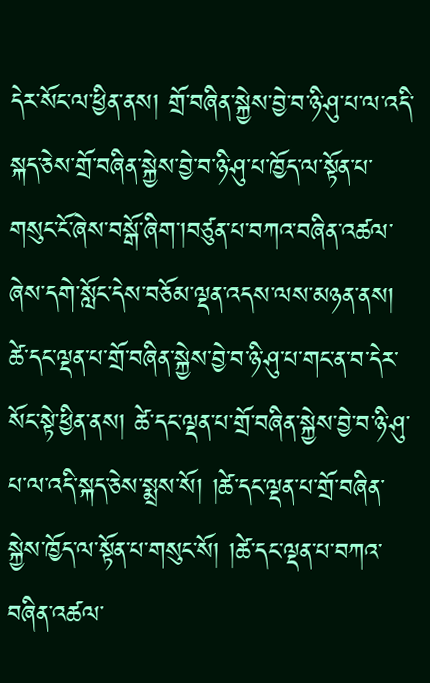དེར་སོང་ལ་ཕྱིན་ནས། གྲོ་བཞིན་སྐྱེས་བྱེ་བ་ཉི་ཤུ་པ་ལ་འདི་སྐད་ཅེས་གྲོ་བཞིན་སྐྱེས་བྱེ་བ་ཉི་ཤུ་པ་ཁྱོད་ལ་སྟོན་པ་གསུང་ངོ་ཞེས་བསྒོ་ཞིག་།བཙུན་པ་བཀའ་བཞིན་འཚལ་ཞེས་དགེ་སློང་དེས་བཅོམ་ལྡན་འདས་ལས་མཉན་ནས། ཚེ་དང་ལྡན་པ་གྲོ་བཞིན་སྐྱེས་བྱེ་བ་ཉི་ཤུ་པ་གང་ན་བ་དེར་སོང་སྟེ་ཕྱིན་ནས། ཚེ་དང་ལྡན་པ་གྲོ་བཞིན་སྐྱེས་བྱེ་བ་ཉི་ཤུ་པ་ལ་འདི་སྐད་ཅེས་སྨྲས་སོ། །ཚེ་དང་ལྡན་པ་གྲོ་བཞིན་སྐྱེས་ཁྱོད་ལ་སྟོན་པ་གསུང་སོ། །ཚེ་དང་ལྡན་པ་བཀའ་བཞིན་འཚལ་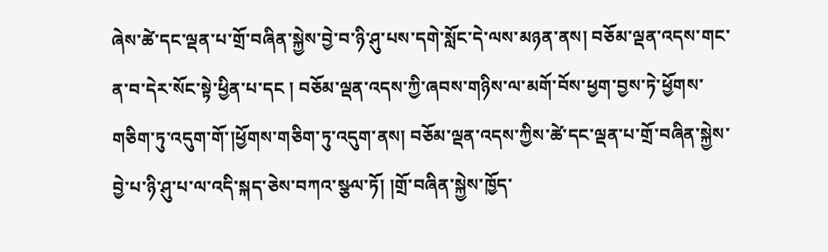ཞེས་ཚེ་དང་ལྡན་པ་གྲོ་བཞིན་སྐྱེས་བྱེ་བ་ཉི་ཤུ་པས་དགེ་སློང་དེ་ལས་མཉན་ནས། བཅོམ་ལྡན་འདས་གང་ན་བ་དེར་སོང་སྟེ་ཕྱིན་པ་དང ། བཅོམ་ལྡན་འདས་ཀྱི་ཞབས་གཉིས་ལ་མགོ་བོས་ཕྱག་བྱས་ཏེ་ཕྱོགས་གཅིག་ཏུ་འདུག་གོ་།ཕྱོགས་གཅིག་ཏུ་འདུག་ནས། བཅོམ་ལྡན་འདས་ཀྱིས་ཚེ་དང་ལྡན་པ་གྲོ་བཞིན་སྐྱེས་བྱེ་པ་ཉི་ཤུ་པ་ལ་འདི་སྐད་ཅེས་བཀའ་སྩལ་ཏོ། །གྲོ་བཞིན་སྐྱེས་ཁྱོད་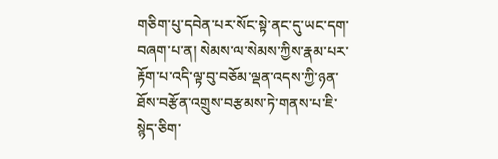གཅིག་པུ་དབེན་པར་སོང་སྟེ་ནང་དུ་ཡང་དག་བཞག་པ་ན། སེམས་ལ་སེམས་ཀྱིས་རྣམ་པར་རྟོག་པ་འདི་ལྟ་བུ་བཅོམ་ལྡན་འདས་ཀྱི་ཉན་ཐོས་བརྩོན་འགྲུས་བརྩམས་ཏེ་གནས་པ་ཇི་སྙེད་ཅིག་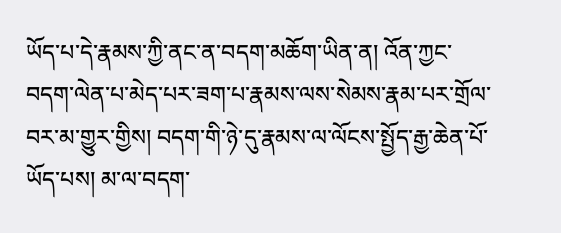ཡོད་པ་དེ་རྣམས་ཀྱི་ནང་ན་བདག་མཆོག་ཡིན་ན། འོན་ཀྱང་བདག་ལེན་པ་མེད་པར་ཟག་པ་རྣམས་ལས་སེམས་རྣམ་པར་གྲོལ་བར་མ་གྱུར་གྱིས། བདག་གི་ཉེ་དུ་རྣམས་ལ་ལོངས་སྤྱོད་རྒྱ་ཆེན་པོ་ཡོད་པས། མ་ལ་བདག་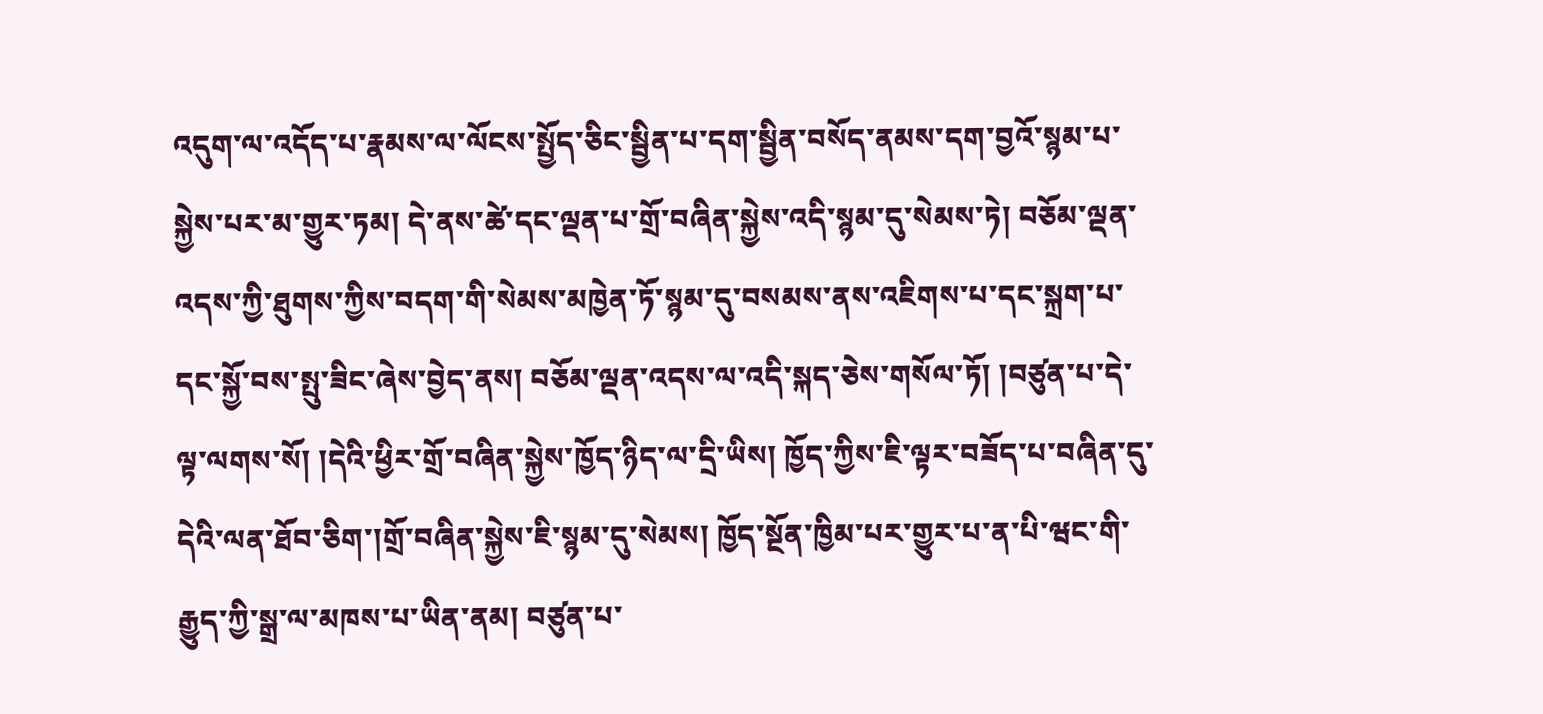འདུག་ལ་འདོད་པ་རྣམས་ལ་ལོངས་སྤྱོད་ཅིང་སྦྱིན་པ་དག་སྦྱིན་བསོད་ནམས་དག་བྱའོ་སྙམ་པ་སྐྱེས་པར་མ་གྱུར་ཏམ། དེ་ནས་ཚེ་དང་ལྡན་པ་གྲོ་བཞིན་སྐྱེས་འདི་སྙམ་དུ་སེམས་ཏེ། བཅོམ་ལྡན་འདས་ཀྱི་ཐུགས་ཀྱིས་བདག་གི་སེམས་མཁྱེན་ཏོ་སྙམ་དུ་བསམས་ནས་འཇིགས་པ་དང་སྐྲག་པ་དང་སྐྱོ་བས་སྤུ་ཟིང་ཞེས་བྱེད་ནས། བཅོམ་ལྡན་འདས་ལ་འདི་སྐད་ཅེས་གསོལ་ཏོ། །བཙུན་པ་དེ་ལྟ་ལགས་སོ། །དེའི་ཕྱིར་གྲོ་བཞིན་སྐྱེས་ཁྱོད་ཉིད་ལ་དྲི་ཡིས། ཁྱོད་ཀྱིས་ཇི་ལྟར་བཟོད་པ་བཞིན་དུ་དེའི་ལན་ཐོབ་ཅིག་།གྲོ་བཞིན་སྐྱེས་ཇི་སྙམ་དུ་སེམས། ཁྱོད་སྔོན་ཁྱིམ་པར་གྱུར་པ་ན་པི་ཝང་གི་རྒྱུད་ཀྱི་སྒྲ་ལ་མཁས་པ་ཡིན་ནམ། བཙུན་པ་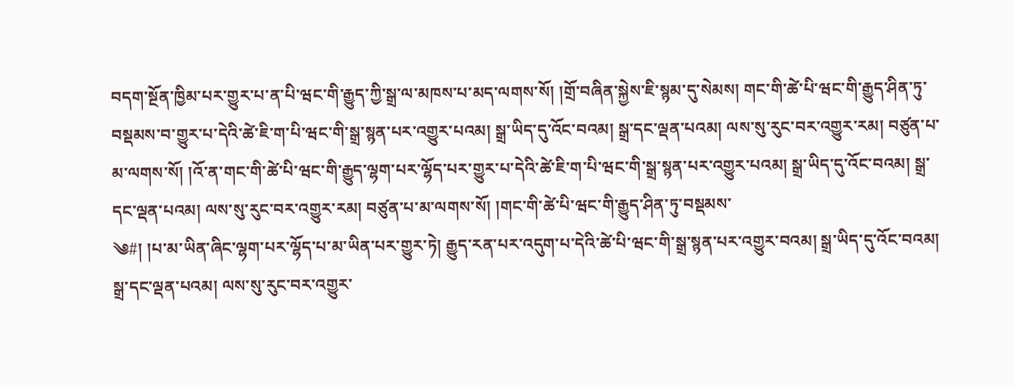བདག་སྔོན་ཁྱིམ་པར་གྱུར་པ་ན་པི་ཝང་གི་རྒྱུད་ཀྱི་སྒྲ་ལ་མཁས་པ་མད་ལགས་སོ། །གྲོ་བཞིན་སྐྱེས་ཇི་སྙམ་དུ་སེམས། གང་གི་ཚེ་པི་ཝང་གི་རྒྱུད་ཤིན་ཏུ་བསྡམས་བ་གྱུར་པ་དེའི་ཚེ་ཇི་ག་པི་ཝང་གི་སྒྲ་སྙན་པར་འགྱུར་པའམ། སྒྲ་ཡིད་དུ་འོང་བའམ། སྒྲ་དང་ལྡན་པའམ། ལས་སུ་རུང་བར་འགྱུར་རམ། བཙུན་པ་མ་ལགས་སོ། །འོ་ན་གང་གི་ཚེ་པི་ཝང་གི་རྒྱུད་ལྷག་པར་ལྷོད་པར་གྱུར་པ་དེའི་ཚེ་ཇི་ག་པི་ཝང་གི་སྒྲ་སྙན་པར་འགྱུར་པའམ། སྒྲ་ཡིད་དུ་འོང་བའམ། སྒྲ་དང་ལྡན་པའམ། ལས་སུ་རུང་བར་འགྱུར་རམ། བཙུན་པ་མ་ལགས་སོ། །གང་གི་ཚེ་པི་ཝང་གི་རྒྱུད་ཤིན་ཏུ་བསྡམས་
༄#། །པ་མ་ཡིན་ཞིང་ལྷག་པར་ལྷོད་པ་མ་ཡིན་པར་གྱུར་ཏེ། རྒྱུད་རན་པར་འདུག་པ་དེའི་ཚེ་པི་ཝང་གི་སྒྲ་སྙན་པར་འགྱུར་བའམ། སྒྲ་ཡིད་དུ་འོང་བའམ། སྒྲ་དང་ལྡན་པའམ། ལས་སུ་རུང་བར་འགྱུར་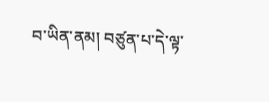བ་ཡིན་ནམ། བཙུན་པ་དེ་ལྟ་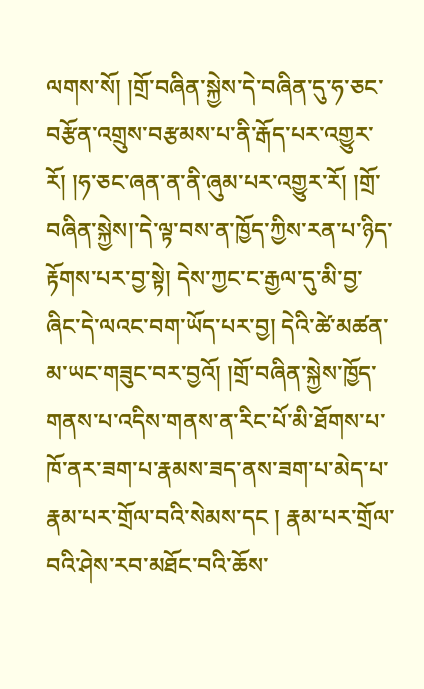ལགས་སོ། །གྲོ་བཞིན་སྐྱེས་དེ་བཞིན་དུ་ཧ་ཅང་བརྩོན་འགྲུས་བརྩམས་པ་ནི་རྒོད་པར་འགྱུར་རོ། །ཧ་ཅང་ཞན་ན་ནི་ཞུམ་པར་འགྱུར་རོ། །གྲོ་བཞིན་སྐྱེས།་དེ་ལྟ་བས་ན་ཁྱོད་ཀྱིས་རན་པ་ཉིད་རྟོགས་པར་བྱ་སྟེ། དེས་ཀྱང་ང་རྒྱལ་དུ་མི་བྱ་ཞིང་དེ་ལའང་བག་ཡོད་པར་བྱ། དེའི་ཚེ་མཚན་མ་ཡང་གཟུང་བར་བྱའོ། །གྲོ་བཞིན་སྐྱེས་ཁྱོད་གནས་པ་འདིས་གནས་ན་རིང་པོ་མི་ཐོགས་པ་ཁོ་ནར་ཟག་པ་རྣམས་ཟད་ནས་ཟག་པ་མེད་པ་རྣམ་པར་གྲོལ་བའི་སེམས་དང ། རྣམ་པར་གྲོལ་བའི་ཤེས་རབ་མཐོང་བའི་ཆོས་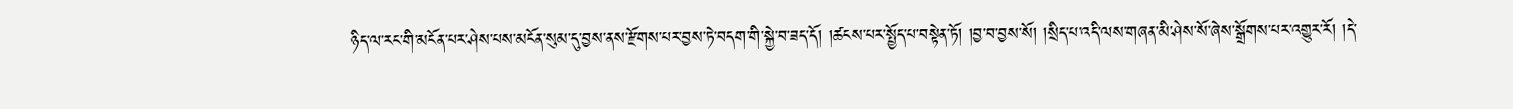ཉིད་ལ་རང་གི་མངོན་པར་ཤེས་པས་མངོན་སུམ་དུ་བྱས་ནས་རྫོགས་པར་བྱས་ཏེ་བདག་གི་སྐྱེ་བ་ཟད་དོ། །ཚངས་པར་སྤྱོད་པ་བསྟེན་ཏོ། །བྱ་བ་བྱས་སོ། །སྲིད་པ་འདི་ལས་གཞན་མི་ཤེས་སོ་ཞེས་སྒྲོགས་པར་འགྱུར་རོ། །དེ་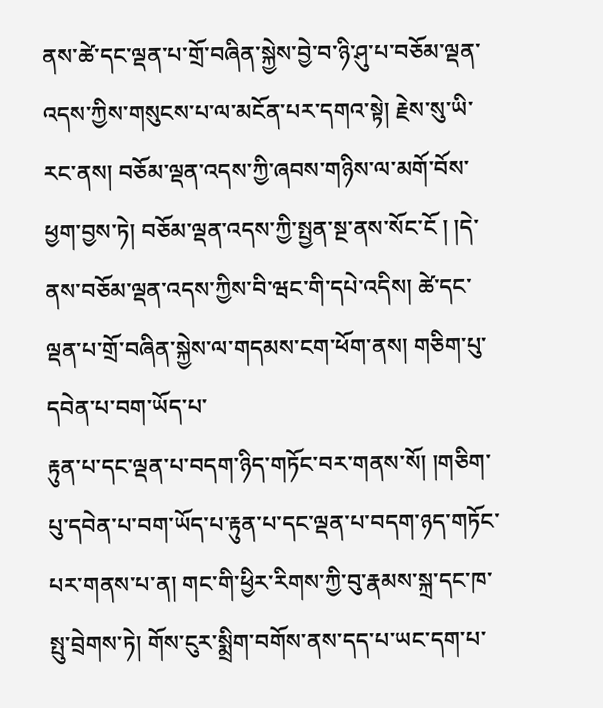ནས་ཚེ་དང་ལྡན་པ་གྲོ་བཞིན་སྐྱེས་བྱེ་བ་ཉི་ཤུ་པ་བཅོམ་ལྡན་འདས་ཀྱིས་གསུངས་པ་ལ་མངོན་པར་དགའ་སྟེ། རྗེས་སུ་ཡི་རང་ནས། བཅོམ་ལྡན་འདས་ཀྱི་ཞབས་གཉིས་ལ་མགོ་བོས་ཕྱག་བྱས་ཏེ། བཅོམ་ལྡན་འདས་ཀྱི་སྤྱན་སྔ་ནས་སོང་ངོ ། །དེ་ནས་བཅོམ་ལྡན་འདས་ཀྱིས་བི་ཝང་གི་དཔེ་འདིས། ཚེ་དང་ལྡན་པ་གྲོ་བཞིན་སྐྱེས་ལ་གདམས་ངག་ཕོག་ནས། གཅིག་པུ་དབེན་པ་བག་ཡོད་པ་
རྟུན་པ་དང་ལྡན་པ་བདག་ཉིད་གཏོང་བར་གནས་སོ། །གཅིག་པུ་དབེན་པ་བག་ཡོད་པ་རྟུན་པ་དང་ལྡན་པ་བདག་ཉད་གཏོང་པར་གནས་པ་ན། གང་གི་ཕྱིར་རིགས་ཀྱི་བུ་རྣམས་སྐྲ་དང་ཁ་སྤུ་བྲེགས་ཏེ། གོས་ངུར་སྨྲིག་བགོས་ནས་དད་པ་ཡང་དག་པ་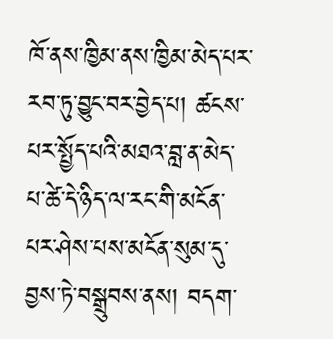ཁོ་ནས་ཁྱིམ་ནས་ཁྱིམ་མེད་པར་རབ་ཏུ་བྱུང་བར་བྱེད་པ། ཚངས་པར་སྤྱོད་པའི་མཐའ་བླ་ན་མེད་པ་ཚེ་དེ་ཉིད་ལ་རང་གི་མངོན་པར་ཤེས་པས་མངོན་སུམ་དུ་བྱས་ཏེ་བསྒྲུབས་ནས། བདག་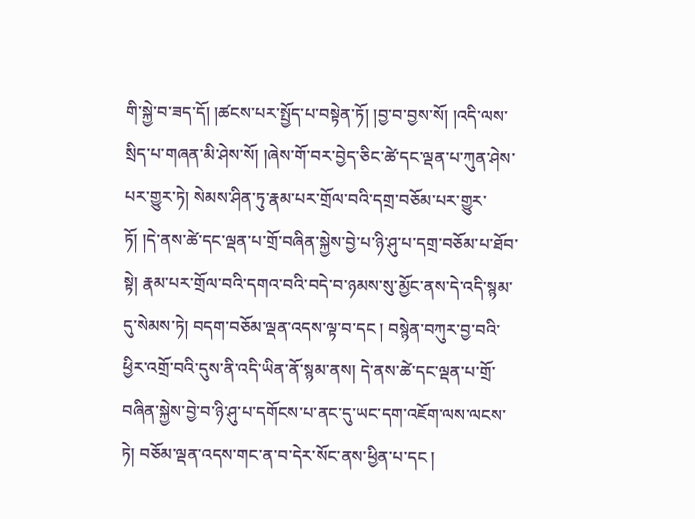གི་སྐྱེ་བ་ཟད་དོ། །ཚངས་པར་སྤྱོད་པ་བསྟེན་ཏོ། །བྱ་བ་བྱས་སོ། །འདི་ལས་སྲིད་པ་གཞན་མི་ཤེས་སོ། །ཞེས་གོ་བར་བྱེད་ཅིང་ཚེ་དང་ལྡན་པ་ཀུན་ཤེས་པར་གྱུར་ཏེ། སེམས་ཤིན་ཏུ་རྣམ་པར་གྲོལ་བའི་དགྲ་བཅོམ་པར་གྱུར་ཏོ། །དེ་ནས་ཚེ་དང་ལྡན་པ་གྲོ་བཞིན་སྐྱེས་བྱེ་པ་ཉི་ཤུ་པ་དགྲ་བཅོམ་པ་ཐོབ་སྟེ། རྣམ་པར་གྲོལ་བའི་དགའ་བའི་བདེ་བ་ཉམས་སུ་མྱོང་ནས་དེ་འདི་སྙམ་དུ་སེམས་ཏེ། བདག་བཅོམ་ལྡན་འདས་ལྟ་བ་དང ། བསྙེན་བཀུར་བྱ་བའི་ཕྱིར་འགྲོ་བའི་དུས་ནི་འདི་ཡིན་ནོ་སྙམ་ནས། དེ་ནས་ཚེ་དང་ལྡན་པ་གྲོ་བཞིན་སྐྱེས་བྱེ་བ་ཉི་ཤུ་པ་དགོངས་པ་ནང་དུ་ཡང་དག་འཇོག་ལས་ལངས་ཏེ། བཅོམ་ལྡན་འདས་གང་ན་བ་དེར་སོང་ནས་ཕྱིན་པ་དང །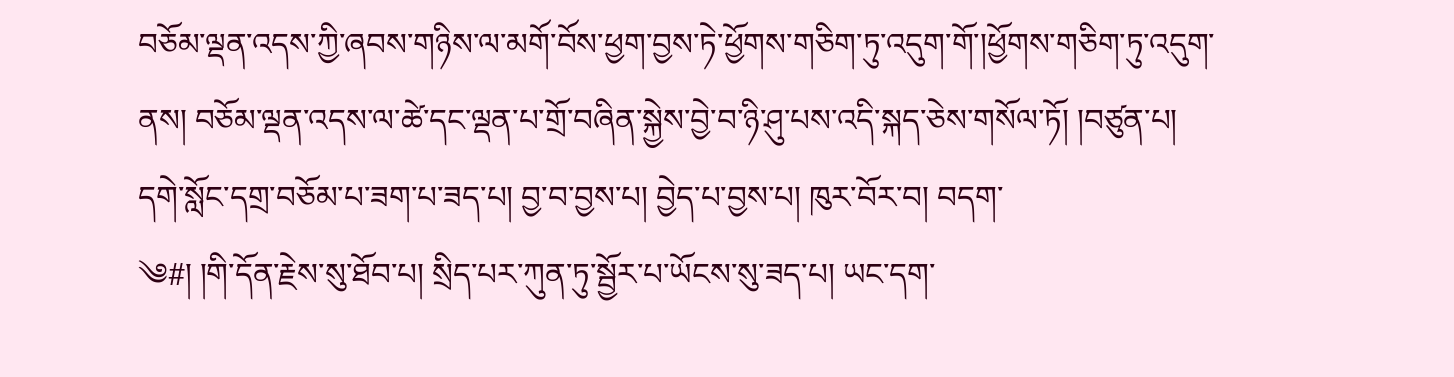བཅོམ་ལྡན་འདས་ཀྱི་ཞབས་གཉིས་ལ་མགོ་བོས་ཕྱག་བྱས་ཏེ་ཕྱོགས་གཅིག་ཏུ་འདུག་གོ་།ཕྱོགས་གཅིག་ཏུ་འདུག་ནས། བཅོམ་ལྡན་འདས་ལ་ཚེ་དང་ལྡན་པ་གྲོ་བཞིན་སྐྱེས་བྱེ་བ་ཉི་ཤུ་པས་འདི་སྐད་ཅེས་གསོལ་ཏོ། །བཙུན་པ། དགེ་སློང་དགྲ་བཅོམ་པ་ཟག་པ་ཟད་པ། བྱ་བ་བྱས་པ། བྱེད་པ་བྱས་པ། ཁུར་བོར་བ། བདག་
༄#། །གི་དོན་རྗེས་སུ་ཐོབ་པ། སྲིད་པར་ཀུན་ཏུ་སྦྱོར་པ་ཡོངས་སུ་ཟད་པ། ཡང་དག་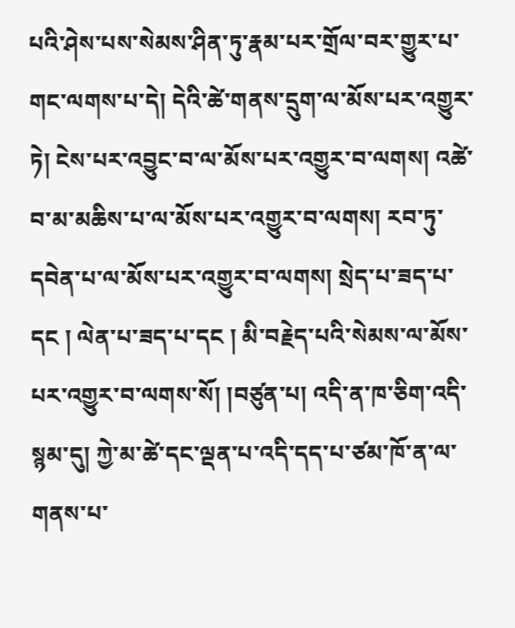པའི་ཤེས་པས་སེམས་ཤིན་ཏུ་རྣམ་པར་གྲོལ་བར་གྱུར་པ་གང་ལགས་པ་དེ། དེའི་ཚེ་གནས་དྲུག་ལ་མོས་པར་འགྱུར་ཏེ། ངེས་པར་འབྱུང་བ་ལ་མོས་པར་འགྱུར་བ་ལགས། འཚེ་བ་མ་མཆིས་པ་ལ་མོས་པར་འགྱུར་བ་ལགས། རབ་ཏུ་དབེན་པ་ལ་མོས་པར་འགྱུར་བ་ལགས། སྲེད་པ་ཟད་པ་དང ། ལེན་པ་ཟད་པ་དང ། མི་བརྗེད་པའི་སེམས་ལ་མོས་པར་འགྱུར་བ་ལགས་སོ། །བཙུན་པ། འདི་ན་ཁ་ཅིག་འདི་སྙམ་དུ། ཀྱེ་མ་ཚེ་དང་ལྡན་པ་འདི་དད་པ་ཙམ་ཁོ་ན་ལ་གནས་པ་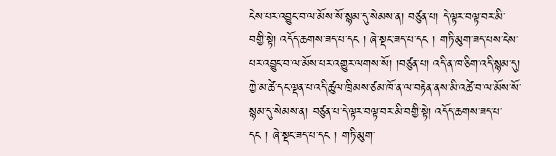ངེས་པར་འབྱུང་བ་ལ་མོས་སོ་སྙམ་དུ་སེམས་ན། བཙུན་པ། དེ་ལྟར་བལྟ་བར་མི་བགྱི་སྟེ། འདོད་ཆགས་ཟད་པ་དང ། ཞེ་སྡང་ཟད་པ་དང ། གཏི་མུག་ཟད་པས་ངེས་པར་འབྱུང་བ་ལ་མོས་པར་འགྱུར་ལགས་སོ། །བཙུན་པ། འདི་ན་ཁ་ཅིག་འདི་སྙམ་དུ། ཀྱེ་མ་ཚེ་དང་ལྡན་པ་འདི་ཚུལ་ཁྲིམས་ཙམ་ཁོ་ན་ལ་བརྟེན་ནས་མི་འཚེ་བ་ལ་མོས་སོ་སྙམ་དུ་སེམས་ན། བཙུན་པ་དེ་ལྟར་བལྟ་བར་མི་བགྱི་སྟེ། འདོད་ཆགས་ཟད་པ་དང ། ཞེ་སྡང་ཟད་པ་དང ། གཏི་མུག་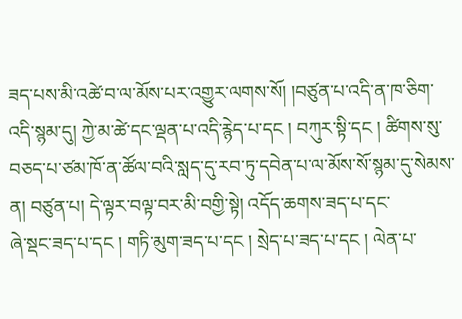ཟད་པས་མི་འཚེ་བ་ལ་མོས་པར་འགྱུར་ལགས་སོ། །བཙུན་པ་འདི་ན་ཁ་ཅིག་འདི་སྙམ་དུ། ཀྱེ་མ་ཚེ་དང་ལྡན་པ་འདི་རྙེད་པ་དང ། བཀུར་སྟི་དང ། ཚིགས་སུ་བཅད་པ་ཙམ་ཁོ་ན་ཚོལ་བའི་སླད་དུ་རབ་ཏུ་དབེན་པ་ལ་མོས་སོ་སྙམ་དུ་སེམས་ན། བཙུན་པ། དེ་ལྟར་བལྟ་བར་མི་བགྱི་སྟེ། འདོད་ཆགས་ཟད་པ་དང་
ཞེ་སྡང་ཟད་པ་དང ། གཏི་མུག་ཟད་པ་དང ། སྲེད་པ་ཟད་པ་དང ། ལེན་པ་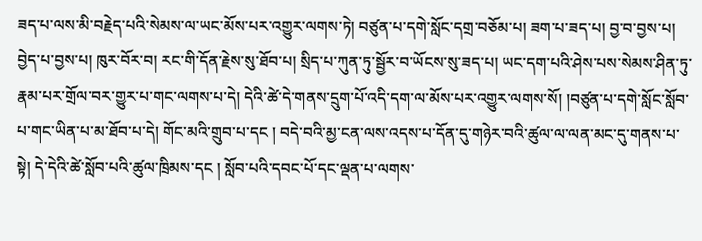ཟད་པ་ལས་མི་བརྗེད་པའི་སེམས་ལ་ཡང་མོས་པར་འགྱུར་ལགས་ཏེ། བཙུན་པ་དགེ་སློང་དགྲ་བཅོམ་པ། ཟག་པ་ཟད་པ། བྱ་བ་བྱས་པ། བྱེད་པ་བྱས་པ། ཁུར་བོར་བ། རང་གི་དོན་རྗེས་སུ་ཐོབ་པ། སྲིད་པ་ཀུན་ཏུ་སྦྱོར་བ་ཡོངས་སུ་ཟད་པ། ཡང་དག་པའི་ཤེས་པས་སེམས་ཤིན་ཏུ་རྣམ་པར་གྲོལ་བར་གྱུར་པ་གང་ལགས་པ་དེ། དེའི་ཚེ་དེ་གནས་དྲུག་པོ་འདི་དག་ལ་མོས་པར་འགྱུར་ལགས་སོ། །བཙུན་པ་དགེ་སློང་སློབ་པ་གང་ཡིན་པ་མ་ཐོབ་པ་དེ། གོང་མའི་གྲུབ་པ་དང ། བདེ་བའི་མྱ་ངན་ལས་འདས་པ་དོན་དུ་གཉེར་བའི་ཚུལ་ལ་ལན་མང་དུ་གནས་པ་སྟེ། དེ་དེའི་ཚེ་སློབ་པའི་ཚུལ་ཁྲིམས་དང ། སློབ་པའི་དབང་པོ་དང་ལྡན་པ་ལགས་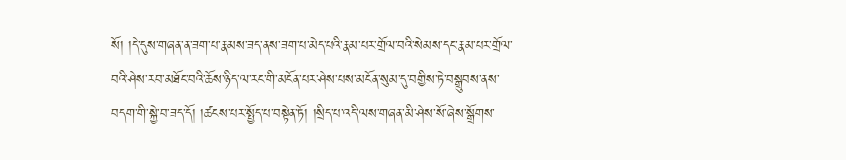སོ། །དེ་དུས་གཞན་ན་ཟག་པ་རྣམས་ཟད་ནས་ཟག་པ་མེད་པའི་རྣམ་པར་གྲོལ་བའི་སེམས་དང་རྣམ་པར་གྲོལ་བའི་ཤེས་རབ་མཐོང་བའི་ཆོས་ཉིད་ལ་རང་གི་མངོན་པར་ཤེས་པས་མངོན་སུམ་དུ་བགྱིས་ཏེ་བསྒྲུབས་ནས་བདག་གི་སྐྱེ་བ་ཟད་དོ། །ཚངས་པར་སྤྱོད་པ་བསྟེན་ཏོ། །སྲིད་པ་འདི་ལས་གཞན་མི་ཤེས་སོ་ཞེས་སྒྲོགས་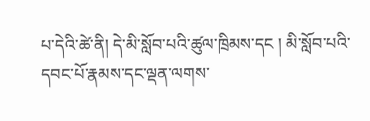པ་དེའི་ཚེ་ནི། དེ་མི་སློབ་པའི་ཚུལ་ཁྲིམས་དང ། མི་སློབ་པའི་དབང་པོ་རྣམས་དང་ལྡན་ལགས་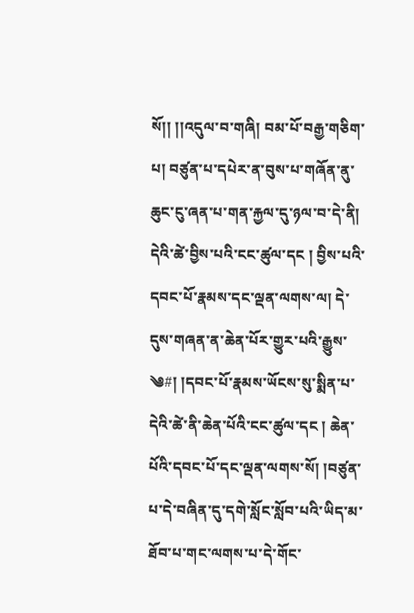སོ།། །།འདུལ་བ་གཞི། བམ་པོ་བརྒྱ་གཅིག་པ། བཙུན་པ་དཔེར་ན་བུས་པ་གཞོན་ནུ་ཆུང་ངུ་ཞན་པ་གན་རྐྱལ་དུ་ཉལ་བ་དེ་ནི། དེའི་ཚེ་བྱིས་པའི་ངང་ཚུལ་དང ། བྱིས་པའི་དབང་པོ་རྣམས་དང་ལྡན་ལགས་ལ། དེ་དུས་གཞན་ན་ཆེན་པོར་གྱུར་པའི་རྒྱུས་
༄#། །དབང་པོ་རྣམས་ཡོངས་སུ་སྨིན་པ་དེའི་ཚེ་ནི་ཆེན་པོའི་ངང་ཚུལ་དང ། ཆེན་པོའི་དབང་པོ་དང་ལྡན་ལགས་སོ། །བཙུན་པ་དེ་བཞིན་དུ་དགེ་སློང་སློབ་པའི་ཡིད་མ་ཐོབ་པ་གང་ལགས་པ་དེ་གོང་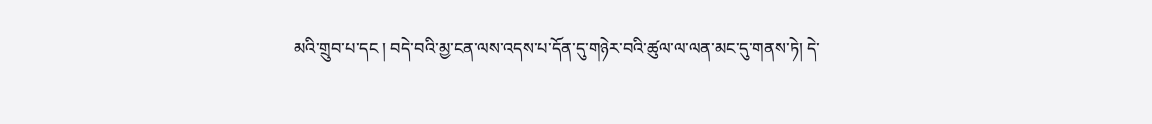མའི་གྲུབ་པ་དང ། བདེ་བའི་མྱ་ངན་ལས་འདས་པ་དོན་དུ་གཉེར་བའི་ཚུལ་ལ་ལན་མང་དུ་གནས་ཏེ། དེ་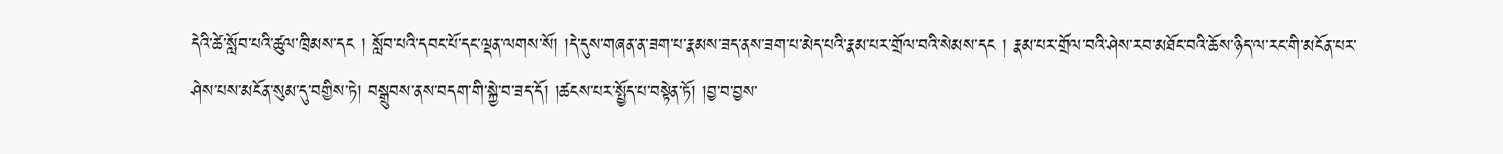དེའི་ཚེ་སློབ་པའི་ཚུལ་ཁྲིམས་དང ། སློབ་པའི་དབང་པོ་དང་ལྡན་ལགས་སོ། །དེ་དུས་གཞན་ན་ཟག་པ་རྣམས་ཟད་ནས་ཟག་པ་མེད་པའི་རྣམ་པར་གྲོལ་བའི་སེམས་དང ། རྣམ་པར་གྲོལ་བའི་ཤེས་རབ་མཐོང་བའི་ཆོས་ཉིད་ལ་རང་གི་མངོན་པར་ཤེས་པས་མངོན་སུམ་དུ་བགྱིས་ཏེ། བསྒྲུབས་ནས་བདག་གི་སྐྱེ་བ་ཟད་དོ། །ཚངས་པར་སྤྱོད་པ་བསྟེན་ཏོ། །བྱ་བ་བྱས་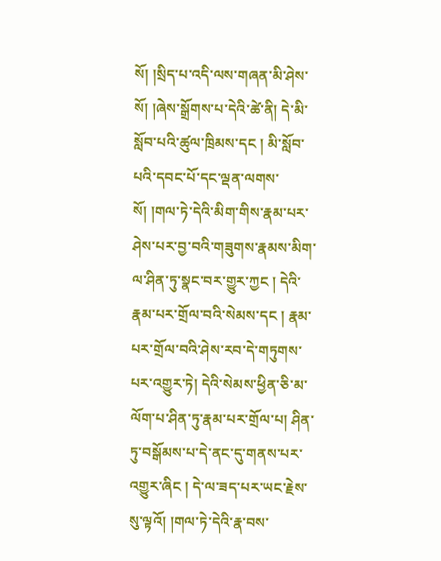སོ། །སྲིད་པ་འདི་ལས་གཞན་མི་ཤེས་སོ། །ཞེས་སྒྲོགས་པ་དེའི་ཚེ་ནི། དེ་མི་སློབ་པའི་ཚུལ་ཁྲིམས་དང ། མི་སློབ་པའི་དབང་པོ་དང་ལྡན་ལགས་སོ། །གལ་ཏེ་དེའི་མིག་གིས་རྣམ་པར་ཤེས་པར་བྱ་བའི་གཟུགས་རྣམས་མིག་ལ་ཤིན་ཏུ་སྣང་བར་གྱུར་ཀྱང ། དེའི་རྣམ་པར་གྲོལ་བའི་སེམས་དང ། རྣམ་པར་གྲོལ་བའི་ཤེས་རབ་དེ་གཏུགས་པར་འགྱུར་ཏེ། དེའི་སེམས་ཕྱིན་ཅི་མ་ལོག་པ་ཤིན་ཏུ་རྣམ་པར་གྲོལ་པ། ཤིན་ཏུ་བསྒོམས་པ་དེ་ནང་དུ་གནས་པར་འགྱུར་ཞིང ། དེ་ལ་ཟད་པར་ཡང་རྗེས་སུ་ལྟའོ། །གལ་ཏེ་དེའི་རྣ་བས་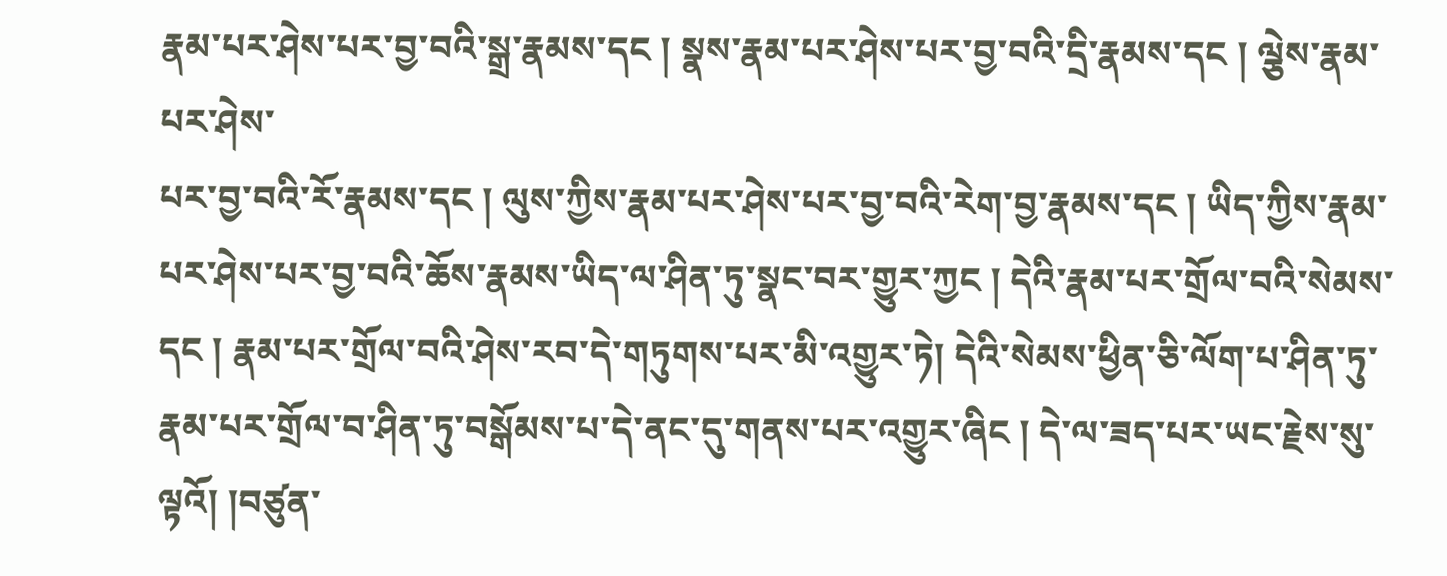རྣམ་པར་ཤེས་པར་བྱ་བའི་སྒྲ་རྣམས་དང ། སྣས་རྣམ་པར་ཤེས་པར་བྱ་བའི་དྲི་རྣམས་དང ། ལྕེས་རྣམ་པར་ཤེས་
པར་བྱ་བའི་རོ་རྣམས་དང ། ལུས་ཀྱིས་རྣམ་པར་ཤེས་པར་བྱ་བའི་རེག་བྱ་རྣམས་དང ། ཡིད་ཀྱིས་རྣམ་པར་ཤེས་པར་བྱ་བའི་ཆོས་རྣམས་ཡིད་ལ་ཤིན་ཏུ་སྣང་བར་གྱུར་ཀྱང ། དེའི་རྣམ་པར་གྲོལ་བའི་སེམས་དང ། རྣམ་པར་གྲོལ་བའི་ཤེས་རབ་དེ་གཏུགས་པར་མི་འགྱུར་ཏེ། དེའི་སེམས་ཕྱིན་ཅི་ལོག་པ་ཤིན་ཏུ་རྣམ་པར་གྲོལ་བ་ཤིན་ཏུ་བསྒོམས་པ་དེ་ནང་དུ་གནས་པར་འགྱུར་ཞིང ། དེ་ལ་ཟད་པར་ཡང་རྗེས་སུ་ལྟའོ། །བཙུན་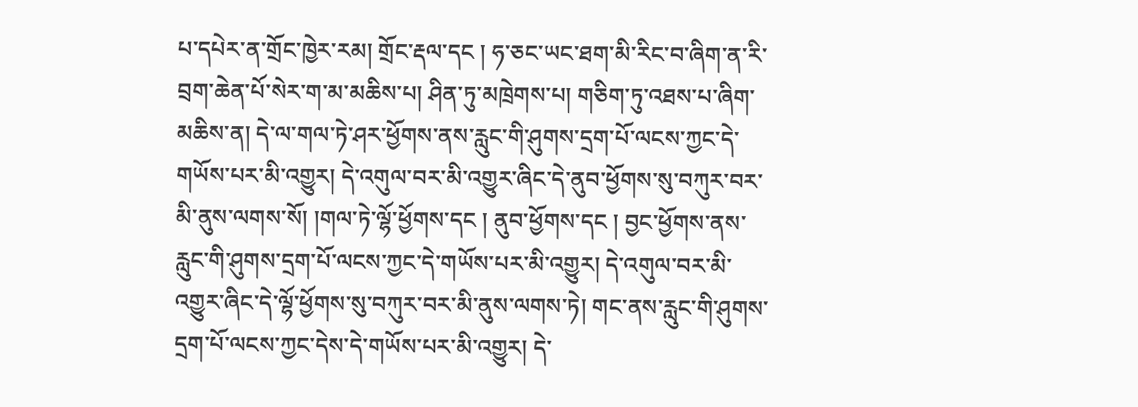པ་དཔེར་ན་གྲོང་ཁྱེར་རམ། གྲོང་རྡལ་དང ། ཧ་ཅང་ཡང་ཐག་མི་རིང་བ་ཞིག་ན་རི་བྲག་ཆེན་པོ་སེར་ག་མ་མཆིས་པ། ཤིན་ཏུ་མཁྲེགས་པ། གཅིག་ཏུ་འཐས་པ་ཞིག་མཆིས་ན། དེ་ལ་གལ་ཏེ་ཤར་ཕྱོགས་ནས་རླུང་གི་ཤུགས་དྲག་པོ་ལངས་ཀྱང་དེ་གཡོས་པར་མི་འགྱུར། དེ་འགུལ་བར་མི་འགྱུར་ཞིང་དེ་ནུབ་ཕྱོགས་སུ་བཀུར་བར་མི་ནུས་ལགས་སོ། །གལ་ཏེ་ལྷོ་ཕྱོགས་དང ། ནུབ་ཕྱོགས་དང ། བྱང་ཕྱོགས་ནས་རླུང་གི་ཤུགས་དྲག་པོ་ལངས་ཀྱང་དེ་གཡོས་པར་མི་འགྱུར། དེ་འགུལ་བར་མི་འགྱུར་ཞིང་དེ་ལྷོ་ཕྱོགས་སུ་བཀུར་བར་མི་ནུས་ལགས་ཏེ། གང་ནས་རླུང་གི་ཤུགས་དྲག་པོ་ལངས་ཀྱང་དེས་དེ་གཡོས་པར་མི་འགྱུར། དེ་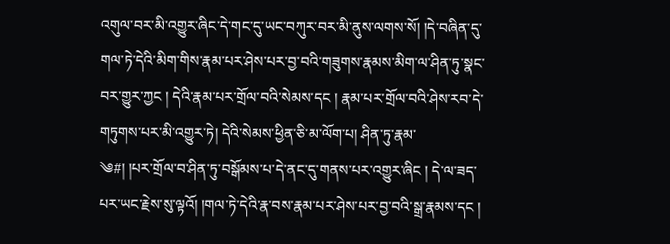འགུལ་བར་མི་འགྱུར་ཞིང་དེ་གང་དུ་ཡང་བཀུར་བར་མི་ནུས་ལགས་སོ། །དེ་བཞིན་དུ་གལ་ཏེ་དེའི་མིག་གིས་རྣམ་པར་ཤེས་པར་བྱ་བའི་གཟུགས་རྣམས་མིག་ལ་ཤིན་ཏུ་སྣང་བར་གྱུར་ཀྱང ། དེའི་རྣམ་པར་གྲོལ་བའི་སེམས་དང ། རྣམ་པར་གྲོལ་བའི་ཤེས་རབ་དེ་གཏུགས་པར་མི་འགྱུར་ཏེ། དེའི་སེམས་ཕྱིན་ཅི་མ་ལོག་པ། ཤིན་ཏུ་རྣམ་
༄#། །པར་གྲོལ་བ་ཤིན་ཏུ་བསྒོམས་པ་དེ་ནང་དུ་གནས་པར་འགྱུར་ཞིང ། དེ་ལ་ཟད་པར་ཡང་རྗེས་སུ་ལྟའོ། །གལ་ཏེ་དེའི་རྣ་བས་རྣམ་པར་ཤེས་པར་བྱ་བའི་སྒྲ་རྣམས་དང །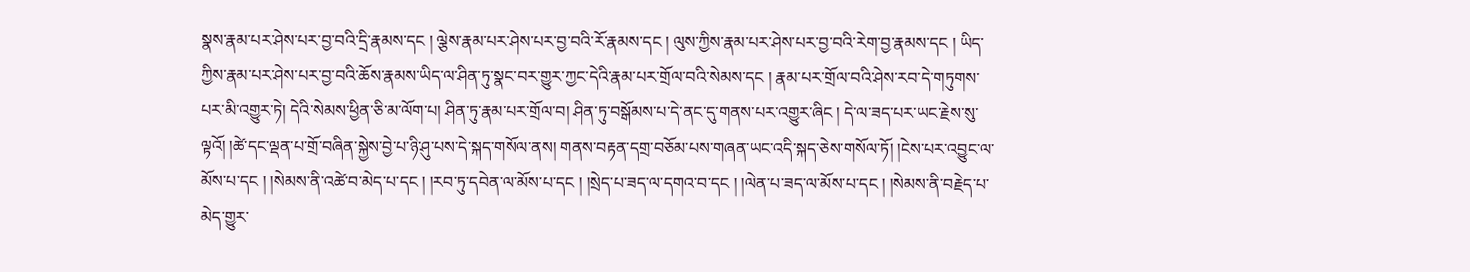སྣས་རྣམ་པར་ཤེས་པར་བྱ་བའི་དྲི་རྣམས་དང ། ལྕེས་རྣམ་པར་ཤེས་པར་བྱ་བའི་རོ་རྣམས་དང ། ལུས་ཀྱིས་རྣམ་པར་ཤེས་པར་བྱ་བའི་རེག་བྱ་རྣམས་དང ། ཡིད་ཀྱིས་རྣམ་པར་ཤེས་པར་བྱ་བའི་ཆོས་རྣམས་ཡིད་ལ་ཤིན་ཏུ་སྣང་བར་གྱུར་ཀྱང་དེའི་རྣམ་པར་གྲོལ་བའི་སེམས་དང ། རྣམ་པར་གྲོལ་བའི་ཤེས་རབ་དེ་གཏུགས་པར་མི་འགྱུར་ཏེ། དེའི་སེམས་ཕྱིན་ཅི་མ་ལོག་པ། ཤིན་ཏུ་རྣམ་པར་གྲོལ་བ། ཤིན་ཏུ་བསྒོམས་པ་དེ་ནང་དུ་གནས་པར་འགྱུར་ཞིང ། དེ་ལ་ཟད་པར་ཡང་རྗེས་སུ་ལྟའོ། །ཚེ་དང་ལྡན་པ་གྲོ་བཞིན་སྐྱེས་བྱེ་པ་ཉི་ཤུ་པས་དེ་སྐད་གསོལ་ནས། གནས་བརྟན་དགྲ་བཅོམ་པས་གཞན་ཡང་འདི་སྐད་ཅེས་གསོལ་ཏོ། །ངེས་པར་འབྱུང་ལ་མོས་པ་དང ། །སེམས་ནི་འཚེ་བ་མེད་པ་དང ། །རབ་ཏུ་དབེན་ལ་མོས་པ་དང ། །སྲེད་པ་ཟད་ལ་དགའ་བ་དང ། །ལེན་པ་ཟད་ལ་མོས་པ་དང ། །སེམས་ནི་བརྗེད་པ་མེད་གྱུར་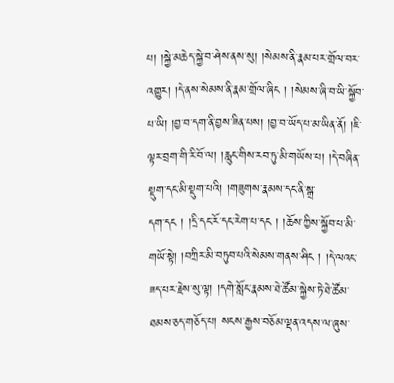པ། །སྐྱེ་མཆེད་སྐྱེ་བ་ཤེས་ནས་སུ། །སེམས་ནི་རྣམ་པར་གྲོལ་བར་འགྱུར། །དེ་ནས་སེམས་ནི་རྣམ་གྲོལ་ཞིང ། །སེམས་ཞི་བ་ཡི་སྐྱོབ་པ་ཡི། །བྱ་བ་དག་ནི་བྱས་ཟིན་པས། །བྱ་བ་ཡོད་པ་མ་ཡིན་ནོ། །ཇི་ལྟར་བྲག་གི་རི་བོ་ལ། །རླུང་གིས་རབ་ཏུ་མི་གཡོས་པ། །དེ་བཞིན་སྡུག་དང་མི་སྡུག་པའི། །གཟུགས་རྣམས་དང་ནི་སྒྲ་
དག་དང ། །དྲི་དང་རོ་དང་རེག་པ་དང ། །ཆོས་ཀྱིས་སྐྱོབ་པ་མི་གཡོ་སྟེ། །བཀྲིར་མི་བཏུབ་པའི་སེམས་གནས་ཤིང ། །དེ་ལའང་ཟད་པར་རྗེས་སུ་ལྟ། །དགེ་སློང་རྣམས་ཐེ་ཚོམ་སྐྱེས་ཏེ་ཐེ་ཚོམ་ཐམས་ཅད་གཅོད་པ། སངས་རྒྱས་བཅོམ་ལྡན་འདས་ལ་ཞུས་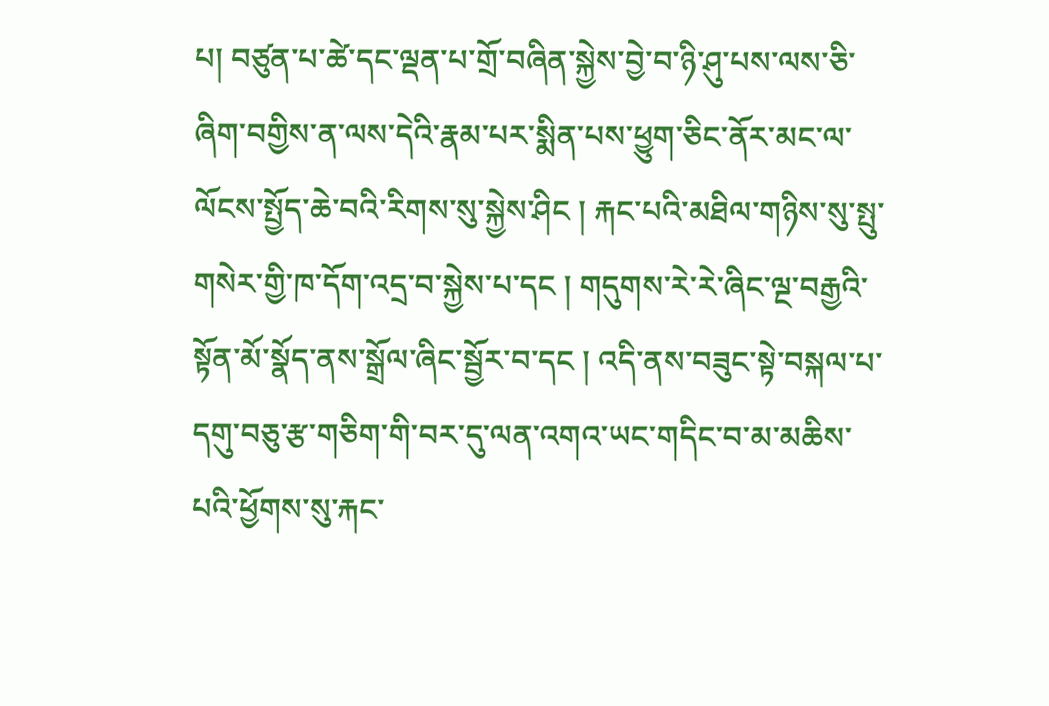པ། བཙུན་པ་ཚེ་དང་ལྡན་པ་གྲོ་བཞིན་སྐྱེས་བྱེ་བ་ཉི་ཤུ་པས་ལས་ཅི་ཞིག་བགྱིས་ན་ལས་དེའི་རྣམ་པར་སྨིན་པས་ཕྱུག་ཅིང་ནོར་མང་ལ་ལོངས་སྤྱོད་ཆེ་བའི་རིགས་སུ་སྐྱེས་ཤིང ། རྐང་པའི་མཐིལ་གཉིས་སུ་སྤུ་གསེར་གྱི་ཁ་དོག་འདྲ་བ་སྐྱེས་པ་དང ། གདུགས་རེ་རེ་ཞིང་ལྔ་བརྒྱའི་སྟོན་མོ་སྣོད་ནས་སྒྲོལ་ཞིང་སྦྱོར་བ་དང ། འདི་ནས་བཟུང་སྟེ་བསྐལ་པ་དགུ་བཅུ་རྩ་གཅིག་གི་བར་དུ་ལན་འགའ་ཡང་གདིང་བ་མ་མཆིས་པའི་ཕྱོགས་སུ་རྐང་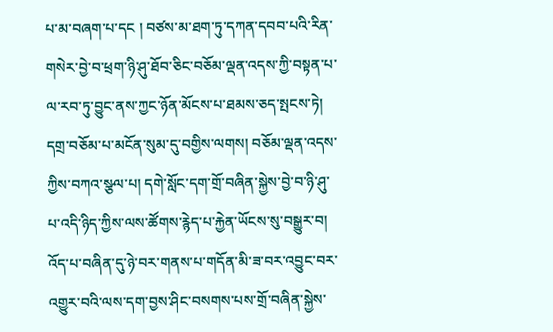པ་མ་བཞག་པ་དང ། བཙས་མ་ཐག་ཏུ་དཀན་དབབ་པའི་རིན་གསེར་བྱེ་བ་ཕྲག་ཉི་ཤུ་ཐོབ་ཅིང་བཅོམ་ལྡན་འདས་ཀྱི་བསྟན་པ་ལ་རབ་ཏུ་བྱུང་ནས་ཀྱང་ཉོན་མོངས་པ་ཐམས་ཅད་སྤངས་ཏེ། དགྲ་བཅོམ་པ་མངོན་སུམ་དུ་བགྱིས་ལགས། བཅོམ་ལྡན་འདས་ཀྱིས་བཀའ་སྩལ་པ། དགེ་སློང་དག་གྲོ་བཞིན་སྐྱེས་བྱེ་བ་ཉི་ཤུ་པ་འདི་ཉིད་ཀྱིས་ལས་ཚོགས་རྙེད་པ་རྐྱེན་ཡོངས་སུ་བསྒྱུར་བ། འོད་པ་བཞིན་དུ་ཉེ་བར་གནས་པ་གདོན་མི་ཟ་བར་འབྱུང་བར་འགྱུར་བའི་ལས་དག་བྱས་ཤིང་བསགས་པས་གྲོ་བཞིན་སྐྱེས་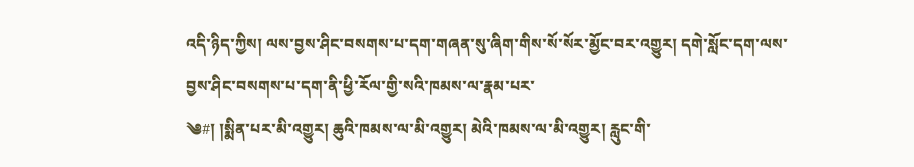འདི་ཉིད་ཀྱིས། ལས་བྱས་ཤིང་བསགས་པ་དག་གཞན་སུ་ཞིག་གིས་སོ་སོར་མྱོང་བར་འགྱུར། དགེ་སློང་དག་ལས་བྱས་ཤིང་བསགས་པ་དག་ནི་ཕྱི་རོལ་གྱི་སའི་ཁམས་ལ་རྣམ་པར་
༄#། །སྨིན་པར་མི་འགྱུར། ཆུའི་ཁམས་ལ་མི་འགྱུར། མེའི་ཁམས་ལ་མི་འགྱུར། རླུང་གི་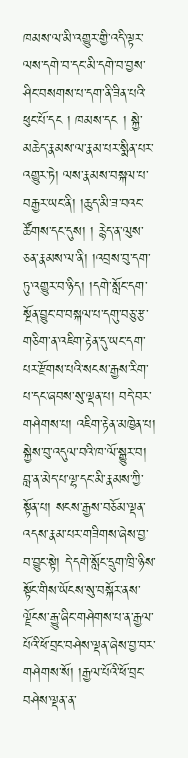ཁམས་ལ་མི་འགྱུར་གྱི་འདི་ལྟར་ལས་དགེ་བ་དང་མི་དགེ་བ་བྱས་ཤིང་བསགས་པ་དག་ནི་ཟིན་པའི་ཕུང་པོ་དང ། ཁམས་དང ། སྐྱེ་མཆེད་རྣམས་ལ་རྣམ་པར་སྨིན་པར་འགྱུར་ཏེ། ལས་རྣམས་བསྐལ་པ་བརྒྱར་ཡང་ནི། །ཆུད་མི་ཟ་བའང་ཚོགས་དང་དུས། ། རྙེད་ན་ལུས་ཅན་རྣམས་ལ་ནི། །འབྲས་བུ་དག་ཏུ་འགྱུར་བ་ཉིད། །དགེ་སློང་དག་སྔོན་བྱུང་བ་བསྐལ་པ་དགུ་བཅུ་རྩ་གཅིག་ན་འཇིག་རྟེན་དུ་ཡང་དག་པར་རྫོགས་པའི་སངས་རྒྱས་རིག་པ་དང་ཞབས་སུ་ལྡན་པ། བདེ་བར་གཤེགས་པ། འཇིག་རྟེན་མཁྱེན་པ། སྐྱེས་བུ་འདུལ་བའི་ཁ་ལོ་སྒྱུར་བ། བླ་ན་མེད་པ་ལྷ་དང་མི་རྣམས་ཀྱི་སྟོན་པ། སངས་རྒྱས་བཅོམ་ལྡན་འདས་རྣམ་པར་གཟིགས་ཞེས་བྱ་བ་བྱུང་སྟེ། དེ་དགེ་སློང་དྲུག་ཁྲི་ཉིས་སྟོང་གིས་ཡོངས་སུ་བསྐོར་ནས་ལྗོངས་རྒྱུ་ཞིང་གཤེགས་པ་ན་རྒྱལ་པོའི་ཕོ་བྲང་བཤེས་ལྡན་ཞེས་བྱ་བར་གཤེགས་སོ། །རྒྱལ་པོའི་ཕོ་བྲང་བཤེས་ལྡན་ན་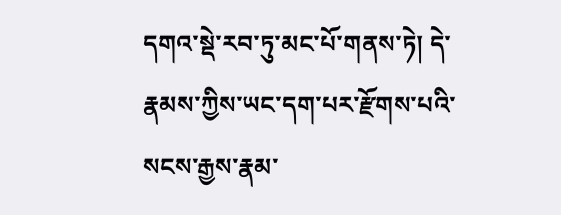དགའ་སྡེ་རབ་ཏུ་མང་པོ་གནས་ཏེ། དེ་རྣམས་ཀྱིས་ཡང་དག་པར་རྫོགས་པའི་སངས་རྒྱས་རྣམ་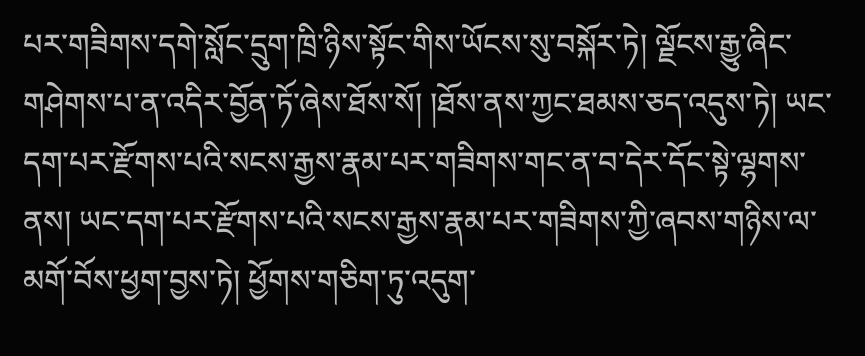པར་གཟིགས་དགེ་སློང་དྲུག་ཁྲི་ཉིས་སྟོང་གིས་ཡོངས་སུ་བསྐོར་ཏེ། ལྗོངས་རྒྱུ་ཞིང་གཤེགས་པ་ན་འདིར་བྱོན་ཏོ་ཞེས་ཐོས་སོ། །ཐོས་ནས་ཀྱང་ཐམས་ཅད་འདུས་ཏེ། ཡང་དག་པར་རྫོགས་པའི་སངས་རྒྱས་རྣམ་པར་གཟིགས་གང་ན་བ་དེར་དོང་སྟེ་ལྷགས་
ནས། ཡང་དག་པར་རྫོགས་པའི་སངས་རྒྱས་རྣམ་པར་གཟིགས་ཀྱི་ཞབས་གཉིས་ལ་མགོ་བོས་ཕྱག་བྱས་ཏེ། ཕྱོགས་གཅིག་ཏུ་འདུག་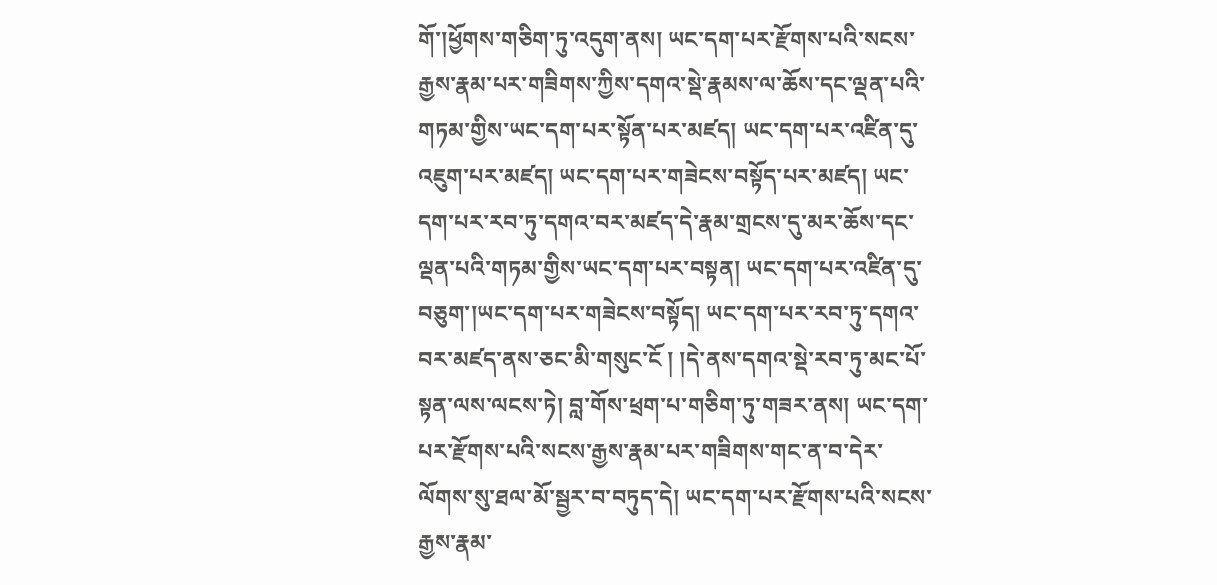གོ་།ཕྱོགས་གཅིག་ཏུ་འདུག་ནས། ཡང་དག་པར་རྫོགས་པའི་སངས་རྒྱས་རྣམ་པར་གཟིགས་ཀྱིས་དགའ་སྡེ་རྣམས་ལ་ཆོས་དང་ལྡན་པའི་གཏམ་གྱིས་ཡང་དག་པར་སྟོན་པར་མཛད། ཡང་དག་པར་འཛིན་དུ་འཇུག་པར་མཛད། ཡང་དག་པར་གཟེངས་བསྟོད་པར་མཛད། ཡང་དག་པར་རབ་ཏུ་དགའ་བར་མཛད་དེ་རྣམ་གྲངས་དུ་མར་ཆོས་དང་ལྡན་པའི་གཏམ་གྱིས་ཡང་དག་པར་བསྟན། ཡང་དག་པར་འཛིན་དུ་བཅུག་།ཡང་དག་པར་གཟེངས་བསྟོད། ཡང་དག་པར་རབ་ཏུ་དགའ་བར་མཛད་ནས་ཅང་མི་གསུང་ངོ ། །དེ་ནས་དགའ་སྡེ་རབ་ཏུ་མང་པོ་སྟན་ལས་ལངས་ཏེ། བླ་གོས་ཕྲག་པ་གཅིག་ཏུ་གཟར་ནས། ཡང་དག་པར་རྫོགས་པའི་སངས་རྒྱས་རྣམ་པར་གཟིགས་གང་ན་བ་དེར་ལོགས་སུ་ཐལ་མོ་སྦྱར་བ་བཏུད་དེ། ཡང་དག་པར་རྫོགས་པའི་སངས་རྒྱས་རྣམ་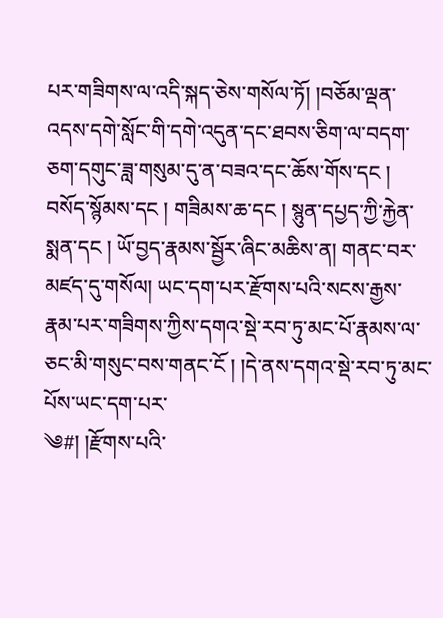པར་གཟིགས་ལ་འདི་སྐད་ཅེས་གསོལ་ཏོ། །བཅོམ་ལྡན་འདས་དགེ་སློང་གི་དགེ་འདུན་དང་ཐབས་ཅིག་ལ་བདག་ཅག་དགུང་ཟླ་གསུམ་དུ་ན་བཟའ་དང་ཆོས་གོས་དང ། བསོད་སྙོམས་དང ། གཟིམས་ཆ་དང ། སྙུན་དཔྱད་ཀྱི་རྐྱེན་སྨན་དང ། ཡོ་བྱད་རྣམས་སྦྱོར་ཞིང་མཆིས་ན། གནང་བར་མཛད་དུ་གསོལ། ཡང་དག་པར་རྫོགས་པའི་སངས་རྒྱས་རྣམ་པར་གཟིགས་ཀྱིས་དགའ་སྡེ་རབ་ཏུ་མང་པོ་རྣམས་ལ་ཅང་མི་གསུང་བས་གནང་ངོ ། །དེ་ནས་དགའ་སྡེ་རབ་ཏུ་མང་པོས་ཡང་དག་པར་
༄#། །རྫོགས་པའི་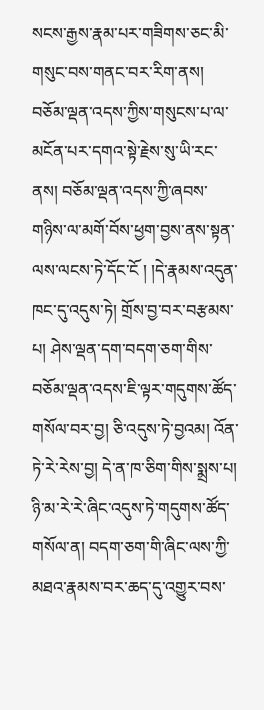སངས་རྒྱས་རྣམ་པར་གཟིགས་ཅང་མི་གསུང་བས་གནང་བར་རིག་ནས། བཅོམ་ལྡན་འདས་ཀྱིས་གསུངས་པ་ལ་མངོན་པར་དགའ་སྟེ་རྗེས་སུ་ཡི་རང་ནས། བཅོམ་ལྡན་འདས་ཀྱི་ཞབས་གཉིས་ལ་མགོ་བོས་ཕྱག་བྱས་ནས་སྟན་ལས་ལངས་ཏེ་དོང་ངོ ། །དེ་རྣམས་འདུན་ཁང་དུ་འདུས་ཏེ། གྲོས་བྱ་བར་བརྩམས་པ། ཤེས་ལྡན་དག་བདག་ཅག་གིས་བཅོམ་ལྡན་འདས་ཇི་ལྟར་གདུགས་ཚོད་གསོལ་བར་བྱ། ཅི་འདུས་ཏེ་བྱའམ། འོན་ཏེ་རེ་རེས་བྱ། དེ་ན་ཁ་ཅིག་གིས་སྨྲས་པ། ཉི་མ་རེ་རེ་ཞིང་འདུས་ཏེ་གདུགས་ཚོད་གསོལ་ན། བདག་ཅག་གི་ཞིང་ལས་ཀྱི་མཐའ་རྣམས་བར་ཆད་དུ་འགྱུར་བས་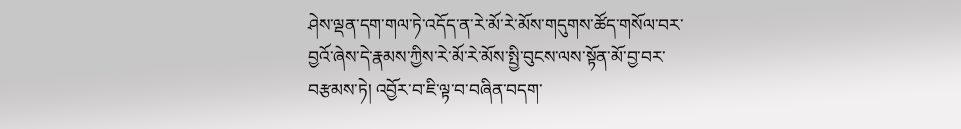ཤེས་ལྡན་དག་གལ་ཏེ་འདོད་ན་རེ་མོ་རེ་མོས་གདུགས་ཚོད་གསོལ་བར་བྱའོ་ཞེས་དེ་རྣམས་ཀྱིས་རེ་མོ་རེ་མོས་སྤྱི་བུངས་ལས་སྟོན་མོ་བྱ་བར་བརྩམས་ཏེ། འབྱོར་བ་ཇི་ལྟ་བ་བཞིན་བདག་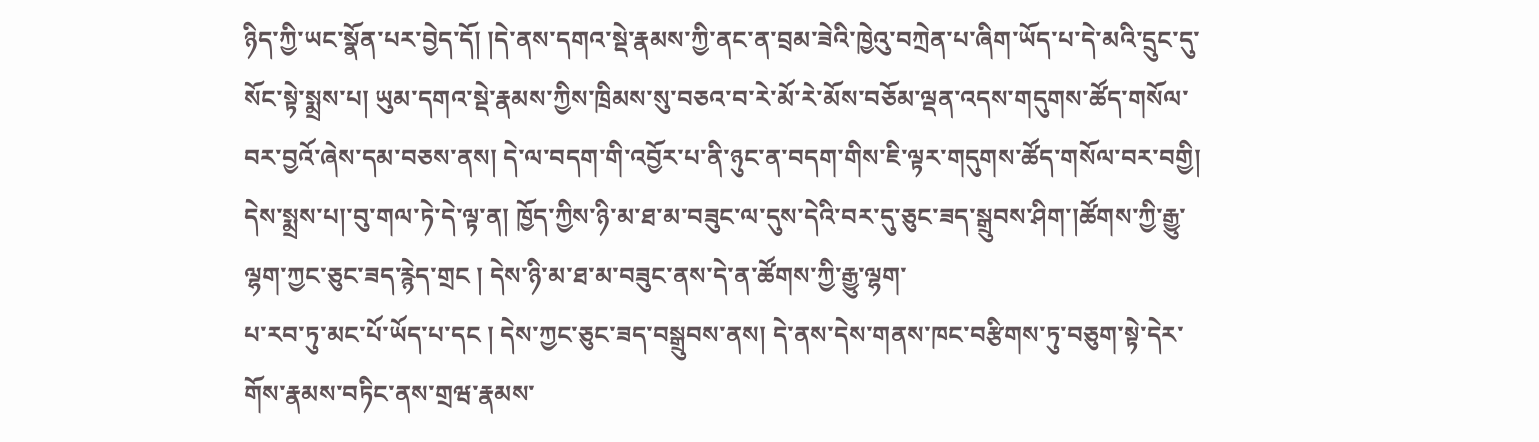ཉིད་ཀྱི་ཡང་སྣོན་པར་བྱེད་དོ། །དེ་ནས་དགའ་སྡེ་རྣམས་ཀྱི་ནང་ན་བྲམ་ཟེའི་ཁྱེའུ་བཀྲེན་པ་ཞིག་ཡོད་པ་དེ་མའི་དྲུང་དུ་སོང་སྟེ་སྨྲས་པ། ཡུམ་དགའ་སྡེ་རྣམས་ཀྱིས་ཁྲིམས་སུ་བཅའ་བ་རེ་མོ་རེ་མོས་བཅོམ་ལྡན་འདས་གདུགས་ཚོད་གསོལ་བར་བྱའོ་ཞེས་དམ་བཅས་ནས། དེ་ལ་བདག་གི་འབྱོར་པ་ནི་ཉུང་ན་བདག་གིས་ཇི་ལྟར་གདུགས་ཚོད་གསོལ་བར་བགྱི། དེས་སྨྲས་པ།་བུ་གལ་ཏེ་དེ་ལྟ་ན། ཁྱོད་ཀྱིས་ཉི་མ་ཐ་མ་བཟུང་ལ་དུས་དེའི་བར་དུ་ཅུང་ཟད་སྒྲུབས་ཤིག་།ཚོགས་ཀྱི་རྒྱུ་ལྷག་ཀྱང་ཅུང་ཟད་རྙེད་གྲང ། དེས་ཉི་མ་ཐ་མ་བཟུང་ནས་དེ་ན་ཚོགས་ཀྱི་རྒྱུ་ལྷག་
པ་རབ་ཏུ་མང་པོ་ཡོད་པ་དང ། དེས་ཀྱང་ཅུང་ཟད་བསྒྲུབས་ནས། དེ་ནས་དེས་གནས་ཁང་བརྩིགས་ཏུ་བཅུག་སྟེ་དེར་གོས་རྣམས་བཏིང་ནས་གྲཝ་རྣམས་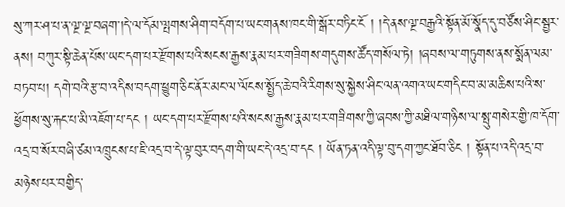སུ་ཀར་ཤ་པ་ན་ལྔ་ལྔ་བཞག་།དེ་ལ་དོམ་ལྤགས་ཤིག་བདོག་པ་ཡང་གནས་ཁང་གི་སྒོར་བཏིང་ངོ ། །དེ་ནས་ལྔ་བརྒྱའི་སྟོན་མོ་སྣོད་དུ་བཙོས་ཤིང་སྦྱར་ནས། བཀུར་སྟི་ཆེན་པོས་ཡང་དག་པར་རྫོགས་པའི་སངས་རྒྱས་རྣམ་པར་གཟིགས་གདུགས་ཚོད་གསོལ་ཏེ། །ཞབས་ལ་གཏུགས་ནས་སྨོན་ལམ་བཏབ་པ། དགེ་བའི་རྩ་བ་འདིས་བདག་ཕྱུག་ཅིང་ནོར་མང་ལ་ལོངས་སྤྱོད་ཆེ་བའི་རིགས་སུ་སྐྱེས་ཤིང་ལན་འགའ་ཡང་གདིང་བ་མ་མཆིས་པའི་ས་ཕྱོགས་སུ་རྐང་པ་མི་འཇོག་པ་དང ། ཡང་དག་པར་རྫོགས་པའི་སངས་རྒྱས་རྣམ་པར་གཟིགས་ཀྱི་ཞབས་ཀྱི་མཐིལ་གཉིས་ལ་སྤུ་གསེར་གྱི་ཁ་དོག་འདྲ་བ་སོར་བཞི་ཙམ་འཁྲུངས་པ་ཇི་འདྲ་བ་དེ་ལྟ་བུར་བདག་གི་ཡང་དེ་འདྲ་བ་དང ། ཡོན་ཏན་འདི་ལྟ་བུ་དག་ཀྱང་ཐོབ་ཅིང ། སྟོན་པ་འདི་འདྲ་བ་མཉེས་པར་བགྱིད་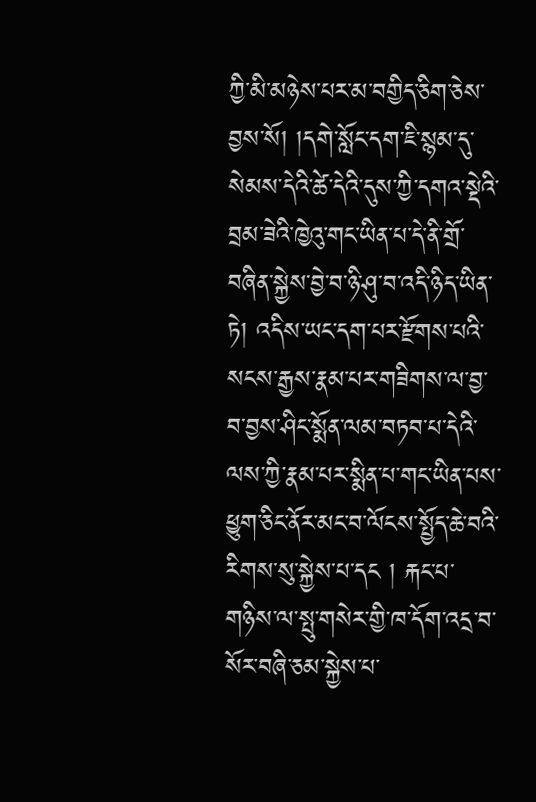ཀྱི་མི་མཉེས་པར་མ་བགྱིད་ཅིག་ཅེས་བྱས་སོ། །དགེ་སློང་དག་ཇི་སྙམ་དུ་སེམས་དེའི་ཚེ་དེའི་དུས་ཀྱི་དགའ་སྡེའི་བྲམ་ཟེའི་ཁྱེའུ་གང་ཡིན་པ་དེ་ནི་གྲོ་བཞིན་སྐྱེས་བྱེ་བ་ཉི་ཤུ་བ་འདི་ཉིད་ཡིན་ཏེ། འདིས་ཡང་དག་པར་རྫོགས་པའི་སངས་རྒྱས་རྣམ་པར་གཟིགས་ལ་བྱ་བ་བྱས་ཤིང་སྨོན་ལམ་བཏབ་པ་དེའི་ལས་ཀྱི་རྣམ་པར་སྨིན་པ་གང་ཡིན་པས་ཕྱུག་ཅིང་ནོར་མང་བ་ལོངས་སྤྱོད་ཆེ་བའི་རིགས་སུ་སྐྱེས་པ་དང ། རྐང་པ་གཉིས་ལ་སྤུ་གསེར་གྱི་ཁ་དོག་འདྲ་བ་སོར་བཞི་ཅམ་སྐྱེས་པ་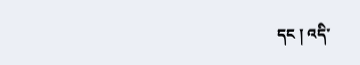དང ། འདི་